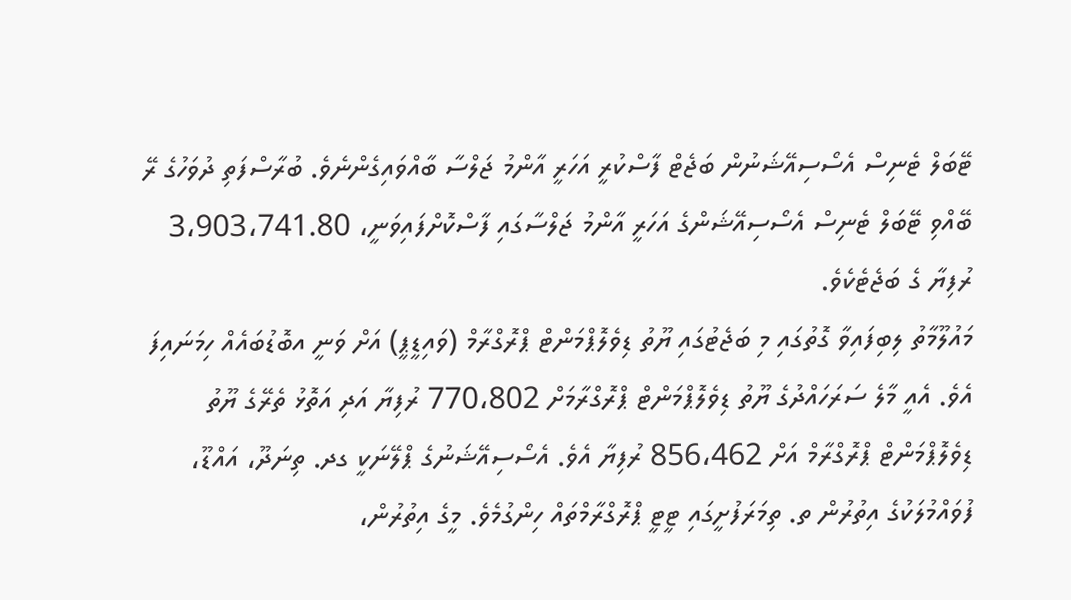ޓޭބަލް ޓެނިސް އެސޯސިއޭޝަނުން ބަޖެޓް ފާސްކުރީ އަހަރީ އާންމު ޖަލްސާ ބާއްވައިގެންނެވެ. ބުރާސްފަތި ދުވަހުގެ ރޭ ބޭއްވި ޓޭބަލް ޓެނިސް އެސޯސިއޭޝަންގެ އަހަރީ އާންމު ޖަލްސާގައި ފާސްކޮށްފައިވަނީ، 3،903،741.80 ރުފިޔާ ގެ ބަޖެޓެކެވެ.
މައުލޫމާތު ލިބިފައިވާ ގޮތުގައި މި ބަޖެޓުގައި ޔޫތު ޑިވެލޮޕްމަންޓް ޕްރޮގްރާމް (ވައިޑީޕީ) އަށް ވަނީ އބޮޑުބައެއް ހިމަނައިފަ އެވެ. އެއީ މާލެ ސަރަހައްދުގެ ޔޫތު ޑިވެލޮޕްމަންޓް ޕްރޮގްރާމަށް 770،802 ރުފިޔާ އަދި އަތޮޅު ތެރޭގެ ޔޫތު ޑިވެލޮޕްމަންޓް ޕްރޮގްރާމް އަށް 856،462 ރުފިޔާ އެވެ. އެސޯސިއޭޝަނުގެ ޕްލޭނަކީ ގދ. ތިނަދޫ، އައްޑޫ، ފުވައްމުލަކުގެ އިތުރުން ތ. ތިމަރަފުށީގައި ޓީޓީ ޕްރޮގްރާމްތައް ހިންގުމެވެ. މީގެ އިތުރުން،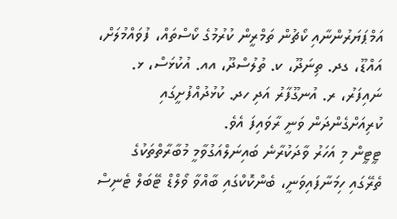އަމްޕަޔަރުންނާއި ކޯޗުން ތަމްރީން ކުރުމުގެ ކޯސްތައް، ފުވައްމުލަށް، އައްޑޫ، ގދ. ތިނަދޫ، ކ. ތުލުސްދޫ، އއ. އުކުޅަސް، ޅ. ނައިފަރު، ރ. އުނގޫފާރު އަދި ހދ. ކުޅުދުއްފުށީގައި ކުރިއަށްގެންދަން ވަނީ ރާވައިފަ އެވެ.
ޓީޓީން މި އަހަރު ވާދަކުރާނެ ބައިނަލްއަގުވާމީ މުބާރާތްތަކުގެ ތެރޭގައި ހިމަނާފައިވަނީ، ބެންކޮކްގައި ބާއްވާ ވޯލްޑް ޓޭބަލް ޓެނިސް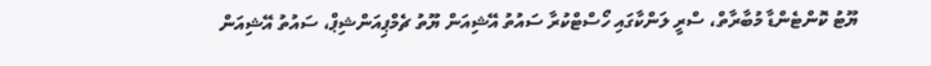ޔޫޓު ކޮންޓެންޑާ މުބާރާތް، ސްރީ ލަންކާގައި ހޯސްޓްކުރާ ސައުތު އޭޝިއަން ޔޫތު ޗެމްޕިއަންޝިޕް، ސައުތު އޭޝިއަން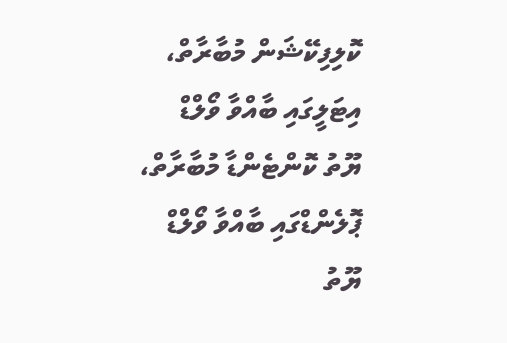ކޮލިފިކޭޝަން މުބާރާތް، އިޓަލީގައި ބާއްވާ ވޯލްޑް ޔޫތު ކޮންޓެންޑާ މުބާރާތް، ޕޮލެންޑްގައި ބާއްވާ ވޯލްޑް ޔޫތު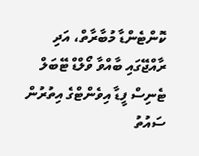ކޮންޓެންޑާ މުބާރާތް، އަދި ރާއްޖޭގައި ބާއްވާ ވޯލްޑް ޓޭބަލް ޓެނިސް ފީޑާ އިވެންޓްގެ އިތުރުން ސައުތު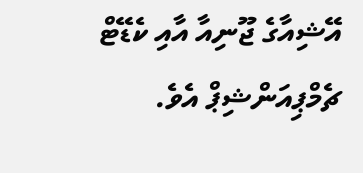އޭޝިއާގެ ޖޫނިއާ އާއި ކެޑޭޓް ޗެމްޕިއަންޝިޕް އެވެ.